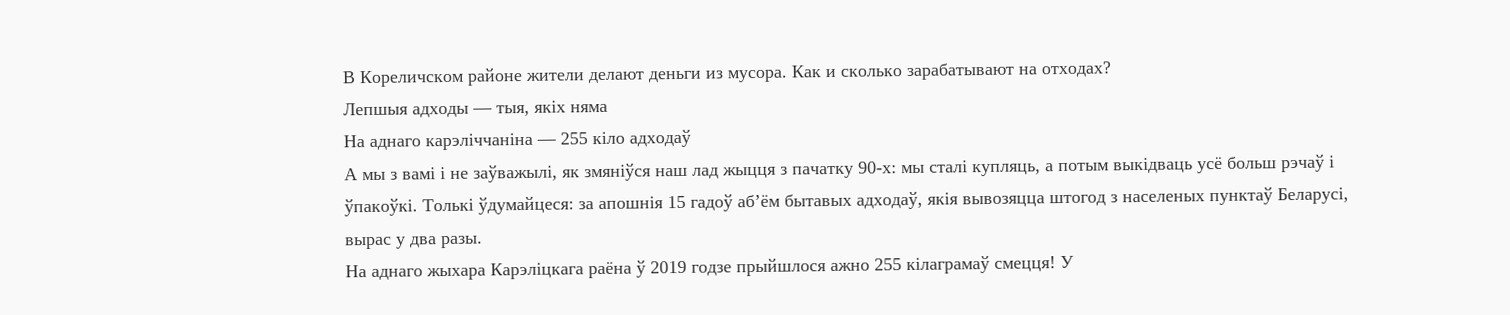В Кореличском районе жители делают деньги из мусора. Как и сколько зарабатывают на отходах?
Лепшыя адходы — тыя, якіх няма
На аднаго карэліччаніна — 255 кіло адходаў
А мы з вамі і не заўважылі, як змяніўся наш лад жыцця з пачатку 90-х: мы сталі купляць, а потым выкідваць усё больш рэчаў і ўпакоўкі. Толькі ўдумайцеся: за апошнія 15 гадоў аб’ём бытавых адходаў, якія вывозяцца штогод з населеных пунктаў Беларусі, вырас у два разы.
На аднаго жыхара Карэліцкага раёна ў 2019 годзе прыйшлося ажно 255 кілаграмаў смецця! У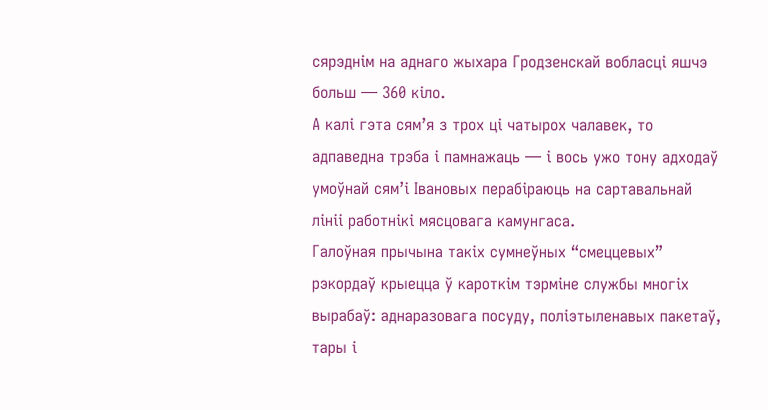сярэднім на аднаго жыхара Гродзенскай вобласці яшчэ больш — 360 кіло.
А калі гэта сям’я з трох ці чатырох чалавек, то адпаведна трэба і памнажаць — і вось ужо тону адходаў умоўнай сям’і Івановых перабіраюць на сартавальнай лініі работнікі мясцовага камунгаса.
Галоўная прычына такіх сумнеўных “смеццевых” рэкордаў крыецца ў кароткім тэрміне службы многіх вырабаў: аднаразовага посуду, поліэтыленавых пакетаў, тары і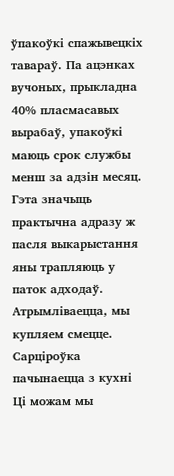ўпакоўкі спажывецкіх тавараў. Па ацэнках вучоных, прыкладна 40% пласмасавых вырабаў, упакоўкі маюць срок службы менш за адзін месяц. Гэта значыць практычна адразу ж пасля выкарыстання яны трапляюць у паток адходаў. Атрымліваецца, мы купляем смецце.
Сарціроўка пачынаецца з кухні
Ці можам мы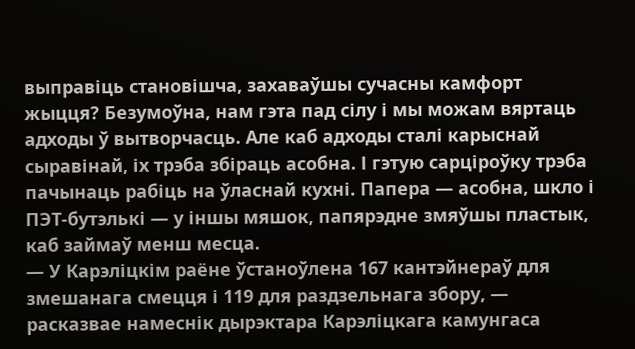выправіць становішча, захаваўшы сучасны камфорт жыцця? Безумоўна, нам гэта пад сілу і мы можам вяртаць адходы ў вытворчасць. Але каб адходы сталі карыснай сыравінай, іх трэба збіраць асобна. І гэтую сарціроўку трэба пачынаць рабіць на ўласнай кухні. Папера — асобна, шкло і ПЭТ-бутэлькі — у іншы мяшок, папярэдне змяўшы пластык, каб займаў менш месца.
— У Карэліцкім раёне ўстаноўлена 167 кантэйнераў для змешанага смецця і 119 для раздзельнага збору, — расказвае намеснік дырэктара Карэліцкага камунгаса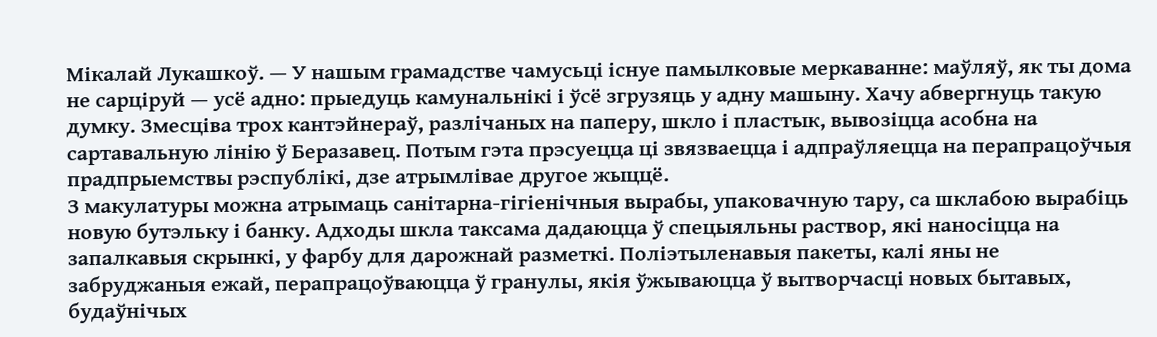Мікалай Лукашкоў. — У нашым грамадстве чамусьці існуе памылковые меркаванне: маўляў, як ты дома не сарціруй — усё адно: прыедуць камунальнікі і ўсё згрузяць у адну машыну. Хачу абвергнуць такую думку. Змесціва трох кантэйнераў, разлічаных на паперу, шкло і пластык, вывозіцца асобна на сартавальную лінію ў Беразавец. Потым гэта прэсуецца ці звязваецца і адпраўляецца на перапрацоўчыя прадпрыемствы рэспублікі, дзе атрымлівае другое жыццё.
З макулатуры можна атрымаць санітарна-гігіенічныя вырабы, упаковачную тару, са шклабою вырабіць новую бутэльку і банку. Адходы шкла таксама дадаюцца ў спецыяльны раствор, які наносіцца на запалкавыя скрынкі, у фарбу для дарожнай разметкі. Поліэтыленавыя пакеты, калі яны не забруджаныя ежай, перапрацоўваюцца ў гранулы, якія ўжываюцца ў вытворчасці новых бытавых, будаўнічых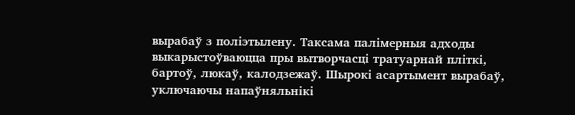вырабаў з поліэтылену. Таксама палімерныя адходы выкарыстоўваюцца пры вытворчасці тратуарнай пліткі, бартоў, люкаў, калодзежаў. Шырокі асартымент вырабаў, уключаючы напаўняльнікі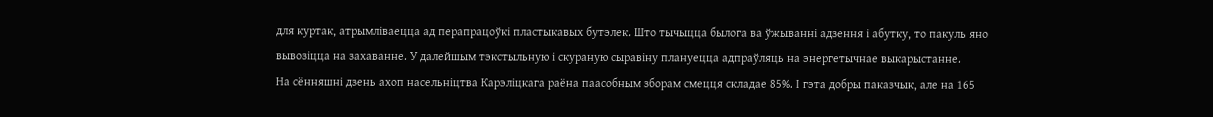для куртак, атрымліваецца ад перапрацоўкі пластыкавых бутэлек. Што тычыцца былога ва ўжыванні адзення і абутку, то пакуль яно вывозіцца на захаванне. У далейшым тэкстыльную і скураную сыравіну плануецца адпраўляць на энергетычнае выкарыстанне.
На сённяшні дзень ахоп насельніцтва Карэліцкага раёна паасобным зборам смецця складае 85%. І гэта добры паказчык, але на 165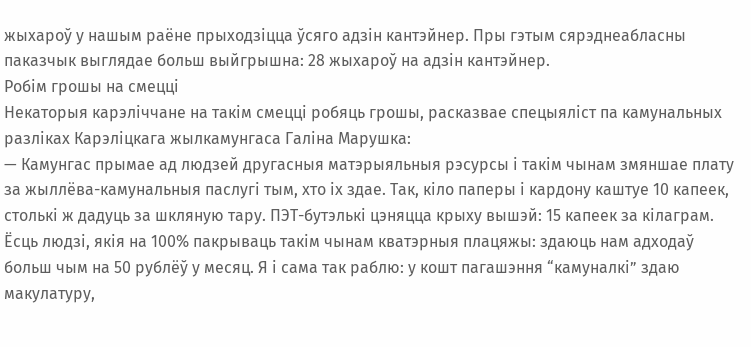жыхароў у нашым раёне прыходзіцца ўсяго адзін кантэйнер. Пры гэтым сярэднеабласны паказчык выглядае больш выйгрышна: 28 жыхароў на адзін кантэйнер.
Робім грошы на смецці
Некаторыя карэліччане на такім смецці робяць грошы, расказвае спецыяліст па камунальных разліках Карэліцкага жылкамунгаса Галіна Марушка:
— Камунгас прымае ад людзей другасныя матэрыяльныя рэсурсы і такім чынам змяншае плату за жыллёва-камунальныя паслугі тым, хто іх здае. Так, кіло паперы і кардону каштуе 10 капеек, столькі ж дадуць за шкляную тару. ПЭТ-бутэлькі цэняцца крыху вышэй: 15 капеек за кілаграм. Ёсць людзі, якія на 100% пакрываць такім чынам кватэрныя плацяжы: здаюць нам адходаў больш чым на 50 рублёў у месяц. Я і сама так раблю: у кошт пагашэння “камуналкі” здаю макулатуру,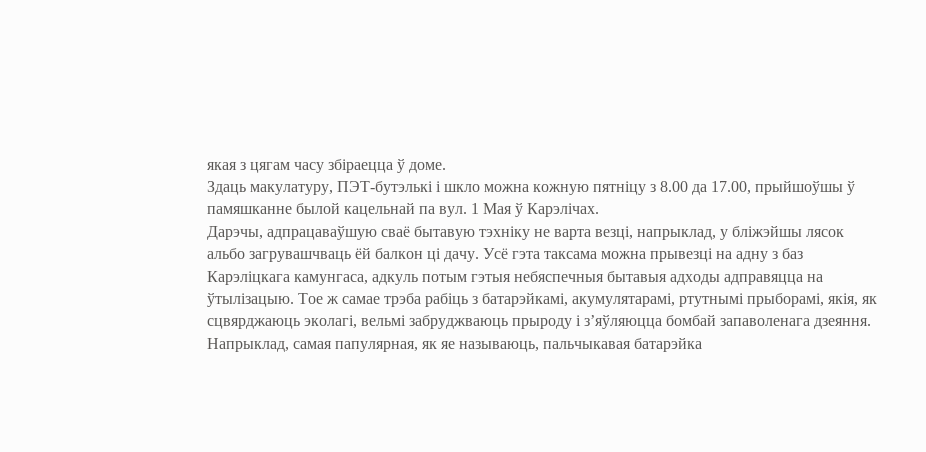якая з цягам часу збіраецца ў доме.
Здаць макулатуру, ПЭТ-бутэлькі і шкло можна кожную пятніцу з 8.00 да 17.00, прыйшоўшы ў памяшканне былой кацельнай па вул. 1 Мая ў Карэлічах.
Дарэчы, адпрацаваўшую сваё бытавую тэхніку не варта везці, напрыклад, у бліжэйшы лясок альбо загрувашчваць ёй балкон ці дачу. Усё гэта таксама можна прывезці на адну з баз Карэліцкага камунгаса, адкуль потым гэтыя небяспечныя бытавыя адходы адправяцца на ўтылізацыю. Тое ж самае трэба рабіць з батарэйкамі, акумулятарамі, ртутнымі прыборамі, якія, як сцвярджаюць эколагі, вельмі забруджваюць прыроду і з’яўляюцца бомбай запаволенага дзеяння.
Напрыклад, самая папулярная, як яе называюць, пальчыкавая батарэйка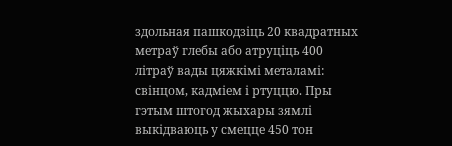здольная пашкодзіць 20 квадратных метраў глебы або атруціць 400 літраў вады цяжкімі металамі: свінцом, кадміем і ртуццю. Пры гэтым штогод жыхары зямлі выкідваюць у смецце 450 тон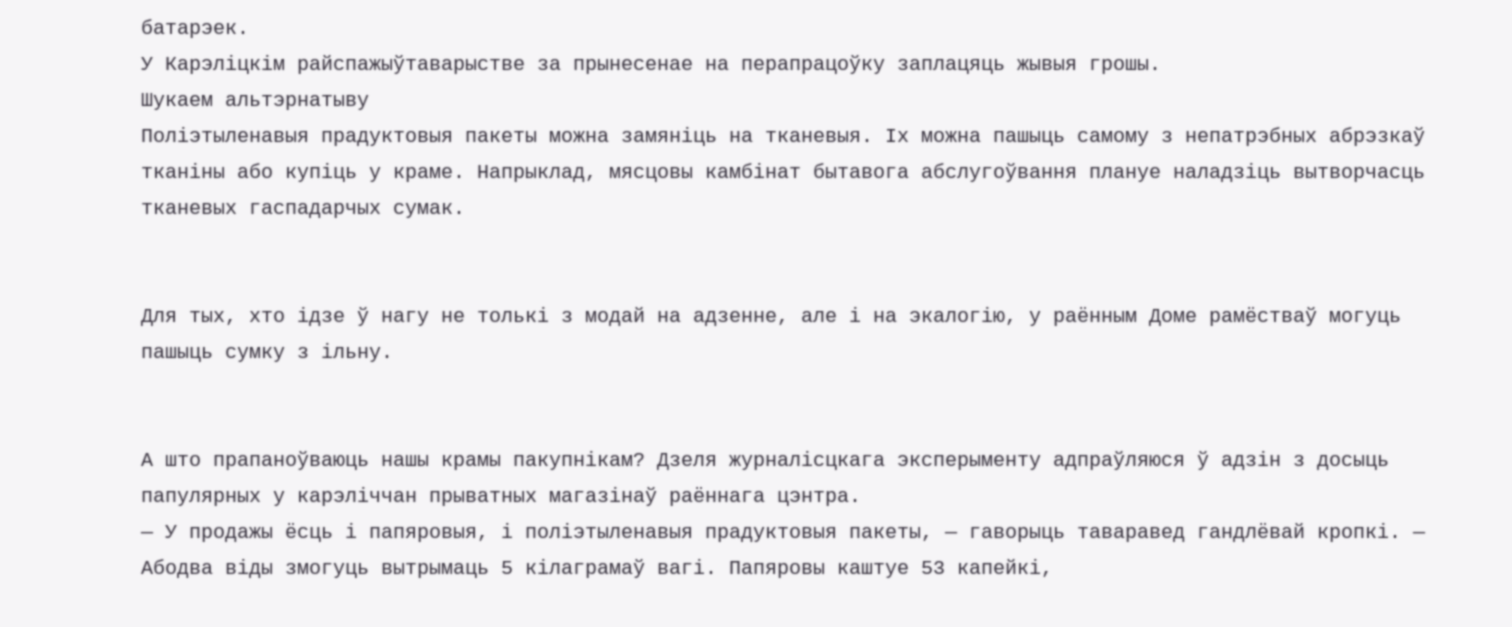батарэек.
У Карэліцкім райспажыўтаварыстве за прынесенае на перапрацоўку заплацяць жывыя грошы.
Шукаем альтэрнатыву
Поліэтыленавыя прадуктовыя пакеты можна замяніць на тканевыя. Іх можна пашыць самому з непатрэбных абрэзкаў тканіны або купіць у краме. Напрыклад, мясцовы камбінат бытавога абслугоўвання плануе наладзіць вытворчасць тканевых гаспадарчых сумак.


Для тых, хто ідзе ў нагу не толькі з модай на адзенне, але і на экалогію, у раённым Доме рамёстваў могуць пашыць сумку з ільну.


А што прапаноўваюць нашы крамы пакупнікам? Дзеля журналісцкага эксперыменту адпраўляюся ў адзін з досыць папулярных у карэліччан прыватных магазінаў раённага цэнтра.
— У продажы ёсць і папяровыя, і поліэтыленавыя прадуктовыя пакеты, — гаворыць таваравед гандлёвай кропкі. — Абодва віды змогуць вытрымаць 5 кілаграмаў вагі. Папяровы каштуе 53 капейкі,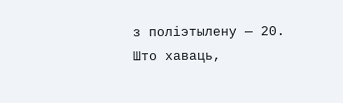з поліэтылену — 20. Што хаваць,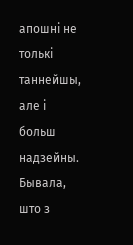апошні не толькі таннейшы, але і больш надзейны. Бывала, што з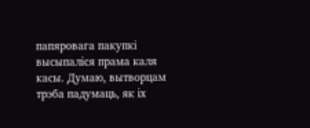папяровага пакупкі высыпаліся прама каля касы. Думаю, вытворцам трэба падумаць, як іх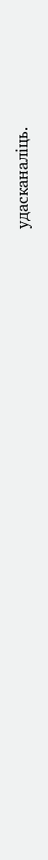удасканаліць.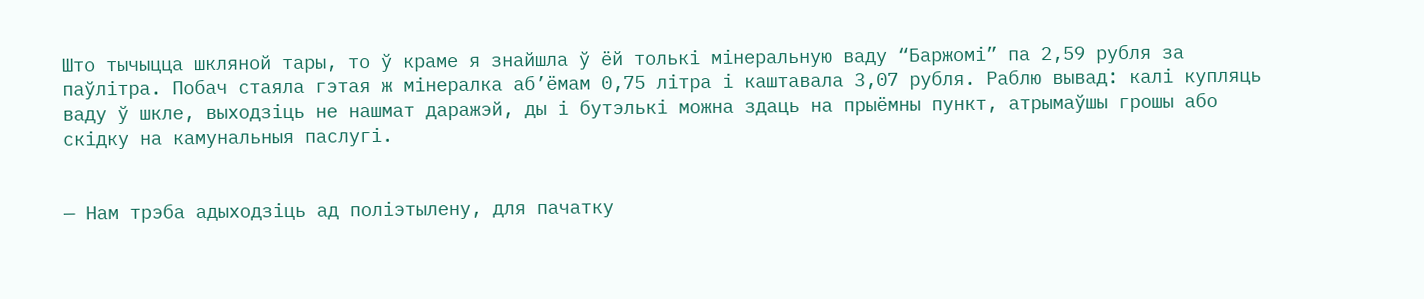Што тычыцца шкляной тары, то ў краме я знайшла ў ёй толькі мінеральную ваду “Баржомі” па 2,59 рубля за паўлітра. Побач стаяла гэтая ж мінералка аб’ёмам 0,75 літра і каштавала 3,07 рубля. Раблю вывад: калі купляць ваду ў шкле, выходзіць не нашмат даражэй, ды і бутэлькі можна здаць на прыёмны пункт, атрымаўшы грошы або скідку на камунальныя паслугі.


— Нам трэба адыходзіць ад поліэтылену, для пачатку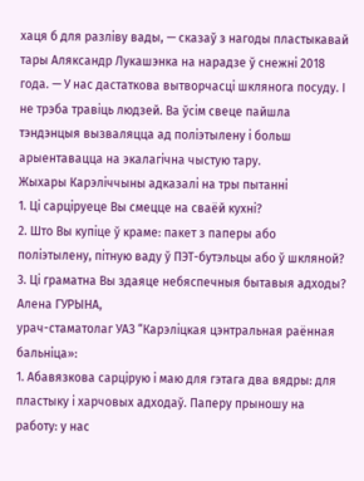хаця б для разліву вады, — сказаў з нагоды пластыкавай тары Аляксандр Лукашэнка на нарадзе ў снежні 2018 года. — У нас дастаткова вытворчасці шклянога посуду. І не трэба травіць людзей. Ва ўсім свеце пайшла тэндэнцыя вызваляцца ад поліэтылену і больш арыентавацца на экалагічна чыстую тару.
Жыхары Карэліччыны адказалі на тры пытанні
1. Ці сарціруеце Вы смецце на сваёй кухні?
2. Што Вы купіце ў краме: пакет з паперы або поліэтылену, пітную ваду ў ПЭТ-бутэльцы або ў шкляной?
3. Ці граматна Вы здаяце небяспечныя бытавыя адходы?
Алена ГУРЫНА,
урач-стаматолаг УАЗ “Карэліцкая цэнтральная раённая бальніца»:
1. Абавязкова сарцірую і маю для гэтага два вядры: для пластыку і харчовых адходаў. Паперу прыношу на работу: у нас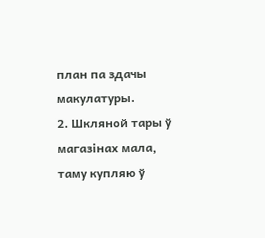план па здачы макулатуры.
2. Шкляной тары ў магазінах мала, таму купляю ў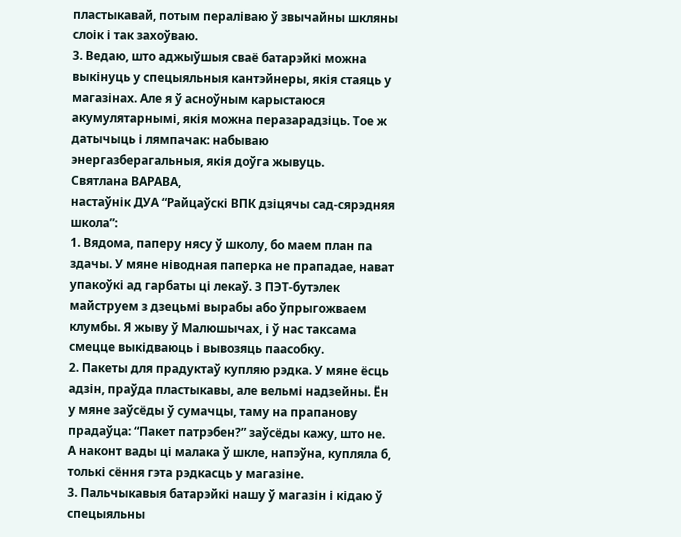пластыкавай, потым пераліваю ў звычайны шкляны слоік і так захоўваю.
3. Ведаю, што аджыўшыя сваё батарэйкі можна выкінуць у спецыяльныя кантэйнеры, якія стаяць у магазінах. Але я ў асноўным карыстаюся акумулятарнымі, якія можна перазарадзіць. Тое ж датычыць і лямпачак: набываю энергазберагальныя, якія доўга жывуць.
Святлана ВАРАВА,
настаўнік ДУА “Райцаўскі ВПК дзіцячы сад-сярэдняя школа”:
1. Вядома, паперу нясу ў школу, бо маем план па здачы. У мяне ніводная паперка не прападае, нават упакоўкі ад гарбаты ці лекаў. З ПЭТ-бутэлек майструем з дзецьмі вырабы або ўпрыгожваем клумбы. Я жыву ў Малюшычах, і ў нас таксама смецце выкідваюць і вывозяць паасобку.
2. Пакеты для прадуктаў купляю рэдка. У мяне ёсць адзін, праўда пластыкавы, але вельмі надзейны. Ён у мяне заўсёды ў сумачцы, таму на прапанову прадаўца: “Пакет патрэбен?” заўсёды кажу, што не. А наконт вады ці малака ў шкле, напэўна, купляла б, толькі сёння гэта рэдкасць у магазіне.
3. Пальчыкавыя батарэйкі нашу ў магазін і кідаю ў спецыяльны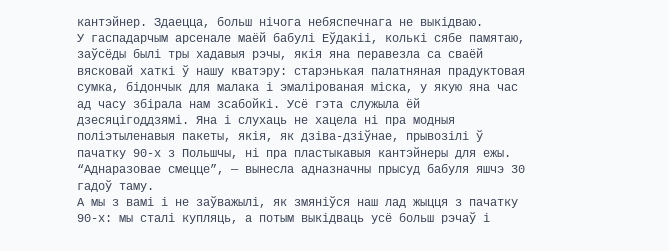кантэйнер. Здаецца, больш нічога небяспечнага не выкідваю.
У гаспадарчым арсенале маёй бабулі Еўдакіі, колькі сябе памятаю, заўсёды былі тры хадавыя рэчы, якія яна перавезла са сваёй вясковай хаткі ў нашу кватэру: старэнькая палатняная прадуктовая сумка, бідончык для малака і эмалірованая міска, у якую яна час ад часу збірала нам зсабойкі. Усё гэта служыла ёй дзесяцігоддзямі. Яна і слухаць не хацела ні пра модныя поліэтыленавыя пакеты, якія, як дзіва-дзіўнае, прывозілі ў пачатку 90-х з Польшчы, ні пра пластыкавыя кантэйнеры для ежы. “Аднаразовае смецце”, — вынесла адназначны прысуд бабуля яшчэ 30 гадоў таму.
А мы з вамі і не заўважылі, як змяніўся наш лад жыцця з пачатку 90-х: мы сталі купляць, а потым выкідваць усё больш рэчаў і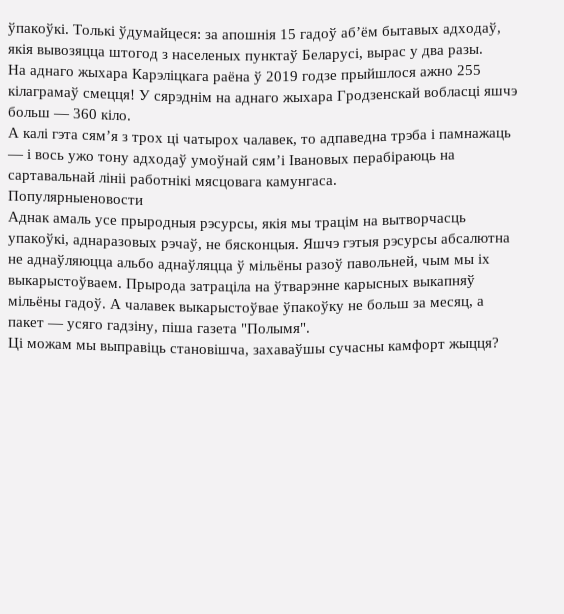ўпакоўкі. Толькі ўдумайцеся: за апошнія 15 гадоў аб’ём бытавых адходаў, якія вывозяцца штогод з населеных пунктаў Беларусі, вырас у два разы.
На аднаго жыхара Карэліцкага раёна ў 2019 годзе прыйшлося ажно 255 кілаграмаў смецця! У сярэднім на аднаго жыхара Гродзенскай вобласці яшчэ больш — 360 кіло.
А калі гэта сям’я з трох ці чатырох чалавек, то адпаведна трэба і памнажаць — і вось ужо тону адходаў умоўнай сям’і Івановых перабіраюць на сартавальнай лініі работнікі мясцовага камунгаса.
Популярныеновости
Аднак амаль усе прыродныя рэсурсы, якія мы трацім на вытворчасць упакоўкі, аднаразовых рэчаў, не бясконцыя. Яшчэ гэтыя рэсурсы абсалютна не аднаўляюцца альбо аднаўляцца ў мільёны разоў павольней, чым мы іх выкарыстоўваем. Прырода затраціла на ўтварэнне карысных выкапняў мільёны гадоў. А чалавек выкарыстоўвае ўпакоўку не больш за месяц, а пакет — усяго гадзіну, піша газета "Полымя".
Ці можам мы выправіць становішча, захаваўшы сучасны камфорт жыцця?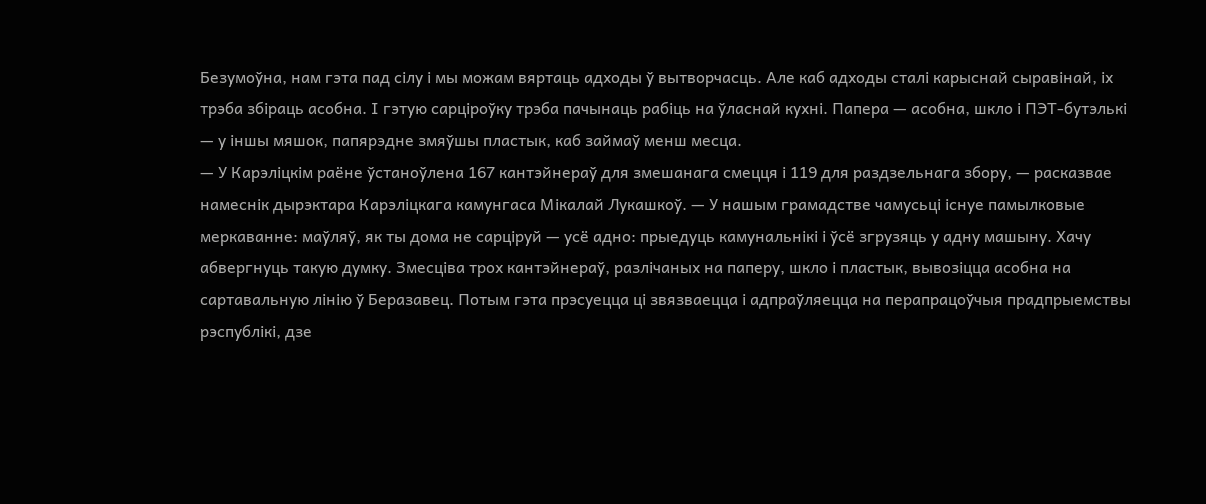Безумоўна, нам гэта пад сілу і мы можам вяртаць адходы ў вытворчасць. Але каб адходы сталі карыснай сыравінай, іх трэба збіраць асобна. І гэтую сарціроўку трэба пачынаць рабіць на ўласнай кухні. Папера — асобна, шкло і ПЭТ-бутэлькі — у іншы мяшок, папярэдне змяўшы пластык, каб займаў менш месца.
— У Карэліцкім раёне ўстаноўлена 167 кантэйнераў для змешанага смецця і 119 для раздзельнага збору, — расказвае намеснік дырэктара Карэліцкага камунгаса Мікалай Лукашкоў. — У нашым грамадстве чамусьці існуе памылковые меркаванне: маўляў, як ты дома не сарціруй — усё адно: прыедуць камунальнікі і ўсё згрузяць у адну машыну. Хачу абвергнуць такую думку. Змесціва трох кантэйнераў, разлічаных на паперу, шкло і пластык, вывозіцца асобна на сартавальную лінію ў Беразавец. Потым гэта прэсуецца ці звязваецца і адпраўляецца на перапрацоўчыя прадпрыемствы рэспублікі, дзе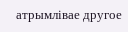атрымлівае другое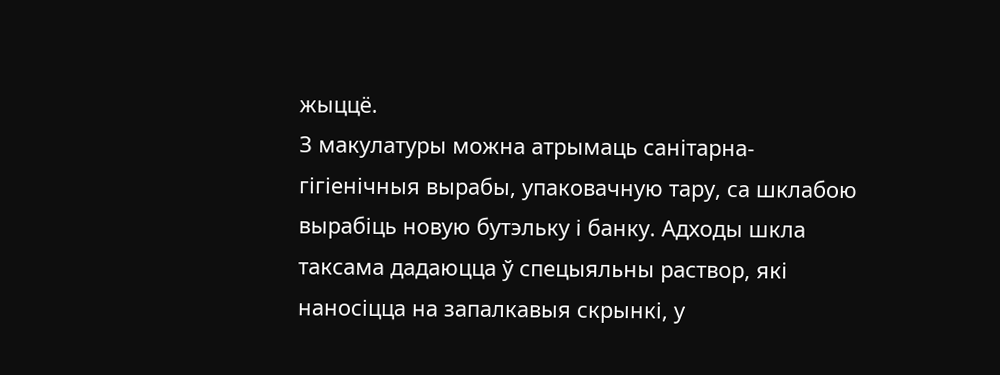жыццё.
З макулатуры можна атрымаць санітарна-гігіенічныя вырабы, упаковачную тару, са шклабою вырабіць новую бутэльку і банку. Адходы шкла таксама дадаюцца ў спецыяльны раствор, які наносіцца на запалкавыя скрынкі, у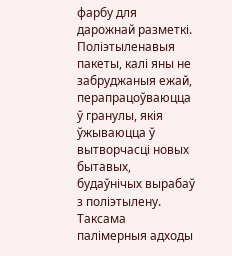фарбу для дарожнай разметкі. Поліэтыленавыя пакеты, калі яны не забруджаныя ежай, перапрацоўваюцца ў гранулы, якія ўжываюцца ў вытворчасці новых бытавых, будаўнічых вырабаў з поліэтылену. Таксама палімерныя адходы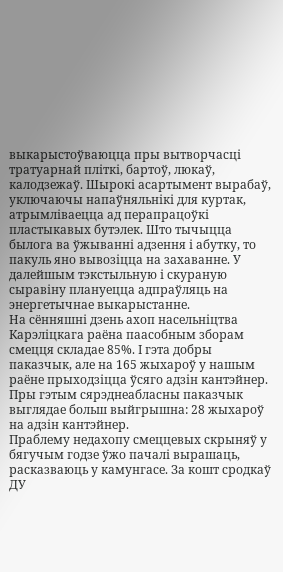выкарыстоўваюцца пры вытворчасці тратуарнай пліткі, бартоў, люкаў, калодзежаў. Шырокі асартымент вырабаў, уключаючы напаўняльнікі для куртак, атрымліваецца ад перапрацоўкі пластыкавых бутэлек. Што тычыцца былога ва ўжыванні адзення і абутку, то пакуль яно вывозіцца на захаванне. У далейшым тэкстыльную і скураную сыравіну плануецца адпраўляць на энергетычнае выкарыстанне.
На сённяшні дзень ахоп насельніцтва Карэліцкага раёна паасобным зборам смецця складае 85%. І гэта добры паказчык, але на 165 жыхароў у нашым раёне прыходзіцца ўсяго адзін кантэйнер. Пры гэтым сярэднеабласны паказчык выглядае больш выйгрышна: 28 жыхароў на адзін кантэйнер.
Праблему недахопу смеццевых скрыняў у бягучым годзе ўжо пачалі вырашаць, расказваюць у камунгасе. За кошт сродкаў ДУ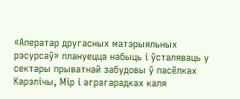«Аператар другасных матэрыяльных рэсурсаў» плануецца набыць і ўсталяваць у сектары прыватнай забудовы ў пасёлках Карэлічы, Мір і аграгарадках каля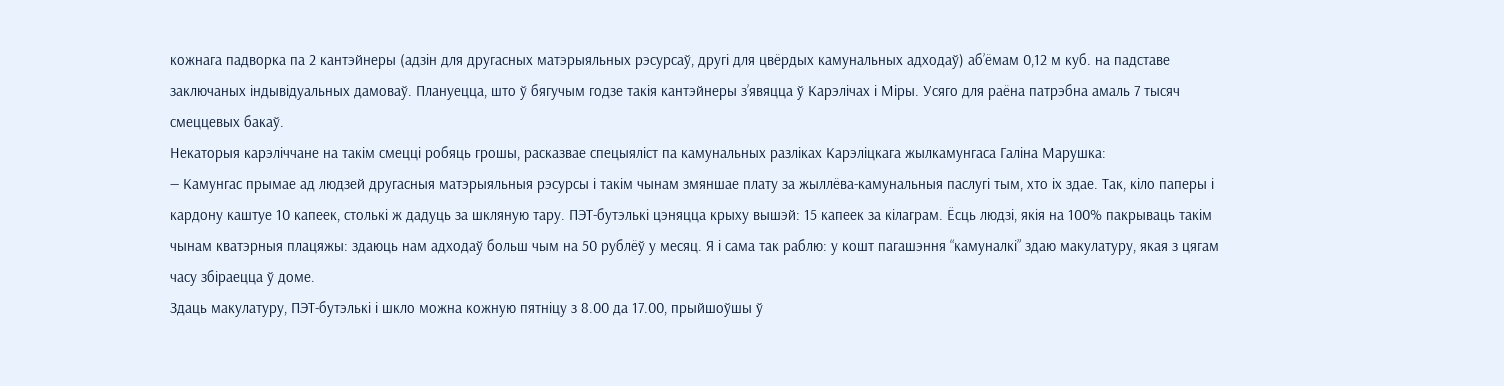кожнага падворка па 2 кантэйнеры (адзін для другасных матэрыяльных рэсурсаў, другі для цвёрдых камунальных адходаў) аб’ёмам 0,12 м куб. на падставе заключаных індывідуальных дамоваў. Плануецца, што ў бягучым годзе такія кантэйнеры з’явяцца ў Карэлічах і Міры. Усяго для раёна патрэбна амаль 7 тысяч смеццевых бакаў.
Некаторыя карэліччане на такім смецці робяць грошы, расказвае спецыяліст па камунальных разліках Карэліцкага жылкамунгаса Галіна Марушка:
— Камунгас прымае ад людзей другасныя матэрыяльныя рэсурсы і такім чынам змяншае плату за жыллёва-камунальныя паслугі тым, хто іх здае. Так, кіло паперы і кардону каштуе 10 капеек, столькі ж дадуць за шкляную тару. ПЭТ-бутэлькі цэняцца крыху вышэй: 15 капеек за кілаграм. Ёсць людзі, якія на 100% пакрываць такім чынам кватэрныя плацяжы: здаюць нам адходаў больш чым на 50 рублёў у месяц. Я і сама так раблю: у кошт пагашэння “камуналкі” здаю макулатуру, якая з цягам часу збіраецца ў доме.
Здаць макулатуру, ПЭТ-бутэлькі і шкло можна кожную пятніцу з 8.00 да 17.00, прыйшоўшы ў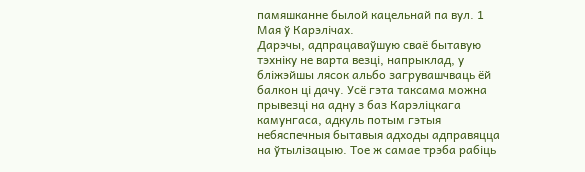памяшканне былой кацельнай па вул. 1 Мая ў Карэлічах.
Дарэчы, адпрацаваўшую сваё бытавую тэхніку не варта везці, напрыклад, у бліжэйшы лясок альбо загрувашчваць ёй балкон ці дачу. Усё гэта таксама можна прывезці на адну з баз Карэліцкага камунгаса, адкуль потым гэтыя небяспечныя бытавыя адходы адправяцца на ўтылізацыю. Тое ж самае трэба рабіць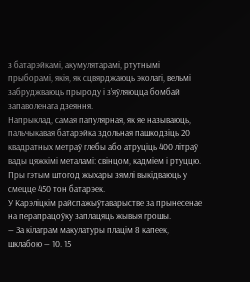з батарэйкамі, акумулятарамі, ртутнымі прыборамі, якія, як сцвярджаюць эколагі, вельмі забруджваюць прыроду і з’яўляюцца бомбай запаволенага дзеяння.
Напрыклад, самая папулярная, як яе называюць, пальчыкавая батарэйка здольная пашкодзіць 20 квадратных метраў глебы або атруціць 400 літраў вады цяжкімі металамі: свінцом, кадміем і ртуццю. Пры гэтым штогод жыхары зямлі выкідваюць у смецце 450 тон батарэек.
У Карэліцкім райспажыўтаварыстве за прынесенае на перапрацоўку заплацяць жывыя грошы.
— За кілаграм макулатуры плацім 8 капеек, шклабою — 10. 15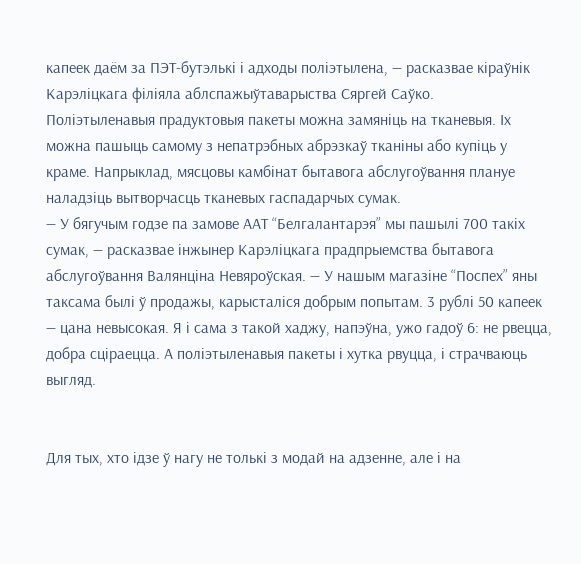капеек даём за ПЭТ-бутэлькі і адходы поліэтылена, — расказвае кіраўнік Карэліцкага філіяла аблспажыўтаварыства Сяргей Саўко.
Поліэтыленавыя прадуктовыя пакеты можна замяніць на тканевыя. Іх можна пашыць самому з непатрэбных абрэзкаў тканіны або купіць у краме. Напрыклад, мясцовы камбінат бытавога абслугоўвання плануе наладзіць вытворчасць тканевых гаспадарчых сумак.
— У бягучым годзе па замове ААТ “Белгалантарэя” мы пашылі 700 такіх сумак, — расказвае інжынер Карэліцкага прадпрыемства бытавога абслугоўвання Валянціна Невяроўская. — У нашым магазіне “Поспех” яны таксама былі ў продажы, карысталіся добрым попытам. 3 рублі 50 капеек — цана невысокая. Я і сама з такой хаджу, напэўна, ужо гадоў 6: не рвецца, добра сціраецца. А поліэтыленавыя пакеты і хутка рвуцца, і страчваюць выгляд.


Для тых, хто ідзе ў нагу не толькі з модай на адзенне, але і на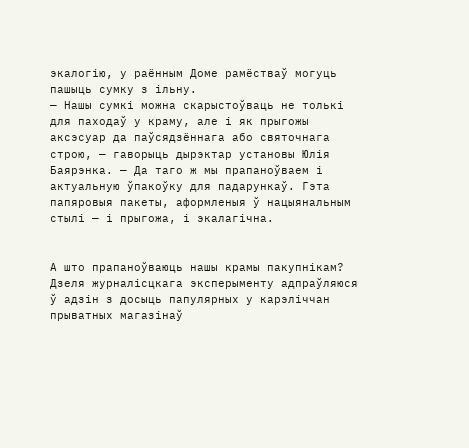экалогію, у раённым Доме рамёстваў могуць пашыць сумку з ільну.
— Нашы сумкі можна скарыстоўваць не толькі для паходаў у краму, але і як прыгожы аксэсуар да паўсядзённага або святочнага строю, — гаворыць дырэктар установы Юлія Баярэнка. — Да таго ж мы прапаноўваем і актуальную ўпакоўку для падарункаў. Гэта папяровыя пакеты, аформленыя ў нацыянальным стылі — і прыгожа, і экалагічна.


А што прапаноўваюць нашы крамы пакупнікам? Дзеля журналісцкага эксперыменту адпраўляюся ў адзін з досыць папулярных у карэліччан прыватных магазінаў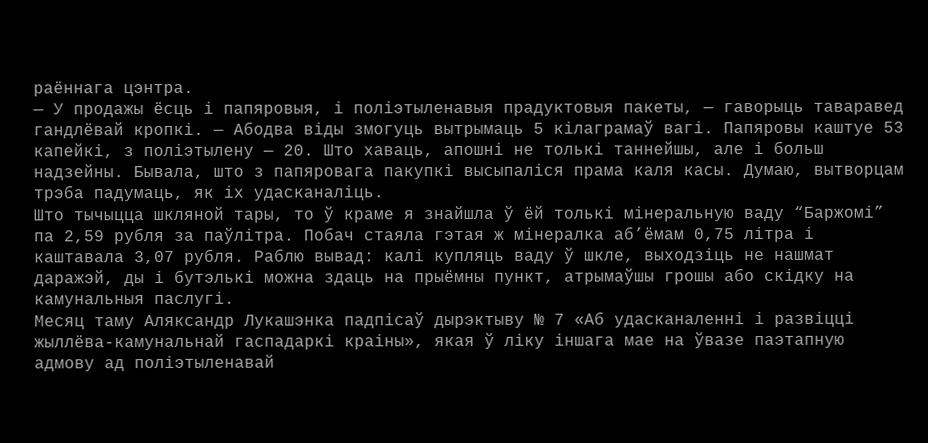раённага цэнтра.
— У продажы ёсць і папяровыя, і поліэтыленавыя прадуктовыя пакеты, — гаворыць таваравед гандлёвай кропкі. — Абодва віды змогуць вытрымаць 5 кілаграмаў вагі. Папяровы каштуе 53 капейкі, з поліэтылену — 20. Што хаваць, апошні не толькі таннейшы, але і больш надзейны. Бывала, што з папяровага пакупкі высыпаліся прама каля касы. Думаю, вытворцам трэба падумаць, як іх удасканаліць.
Што тычыцца шкляной тары, то ў краме я знайшла ў ёй толькі мінеральную ваду “Баржомі” па 2,59 рубля за паўлітра. Побач стаяла гэтая ж мінералка аб’ёмам 0,75 літра і каштавала 3,07 рубля. Раблю вывад: калі купляць ваду ў шкле, выходзіць не нашмат даражэй, ды і бутэлькі можна здаць на прыёмны пункт, атрымаўшы грошы або скідку на камунальныя паслугі.
Месяц таму Аляксандр Лукашэнка падпісаў дырэктыву № 7 «Аб удасканаленні і развіцці жыллёва-камунальнай гаспадаркі краіны», якая ў ліку іншага мае на ўвазе паэтапную адмову ад поліэтыленавай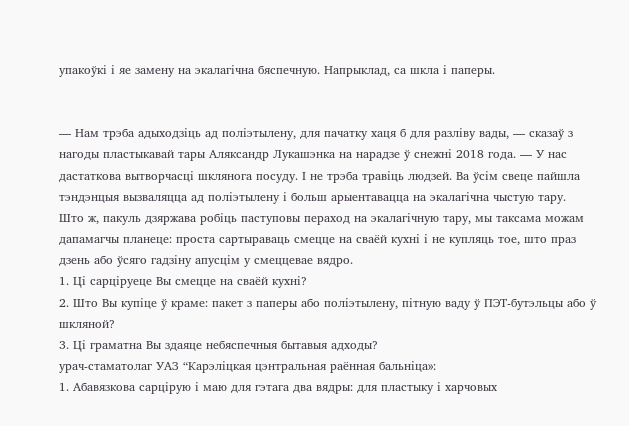упакоўкі і яе замену на экалагічна бяспечную. Напрыклад, са шкла і паперы.


— Нам трэба адыходзіць ад поліэтылену, для пачатку хаця б для разліву вады, — сказаў з нагоды пластыкавай тары Аляксандр Лукашэнка на нарадзе ў снежні 2018 года. — У нас дастаткова вытворчасці шклянога посуду. І не трэба травіць людзей. Ва ўсім свеце пайшла тэндэнцыя вызваляцца ад поліэтылену і больш арыентавацца на экалагічна чыстую тару.
Што ж, пакуль дзяржава робіць паступовы пераход на экалагічную тару, мы таксама можам дапамагчы планеце: проста сартыраваць смецце на сваёй кухні і не купляць тое, што праз дзень або ўсяго гадзіну апусцім у смеццевае вядро.
1. Ці сарціруеце Вы смецце на сваёй кухні?
2. Што Вы купіце ў краме: пакет з паперы або поліэтылену, пітную ваду ў ПЭТ-бутэльцы або ў шкляной?
3. Ці граматна Вы здаяце небяспечныя бытавыя адходы?
урач-стаматолаг УАЗ “Карэліцкая цэнтральная раённая бальніца»:
1. Абавязкова сарцірую і маю для гэтага два вядры: для пластыку і харчовых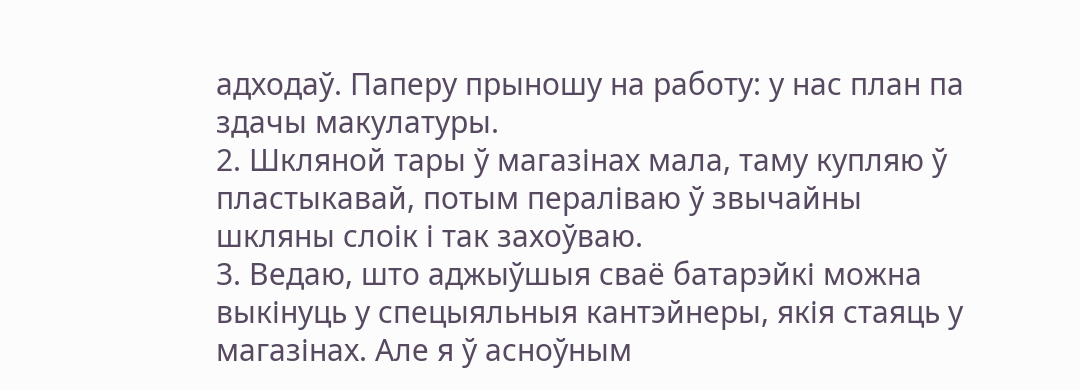адходаў. Паперу прыношу на работу: у нас план па здачы макулатуры.
2. Шкляной тары ў магазінах мала, таму купляю ў пластыкавай, потым пераліваю ў звычайны шкляны слоік і так захоўваю.
3. Ведаю, што аджыўшыя сваё батарэйкі можна выкінуць у спецыяльныя кантэйнеры, якія стаяць у магазінах. Але я ў асноўным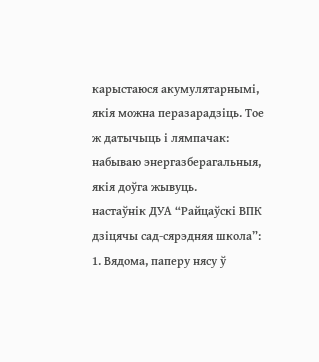карыстаюся акумулятарнымі, якія можна перазарадзіць. Тое ж датычыць і лямпачак: набываю энергазберагальныя, якія доўга жывуць.
настаўнік ДУА “Райцаўскі ВПК дзіцячы сад-сярэдняя школа”:
1. Вядома, паперу нясу ў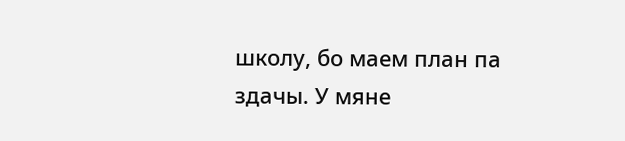школу, бо маем план па здачы. У мяне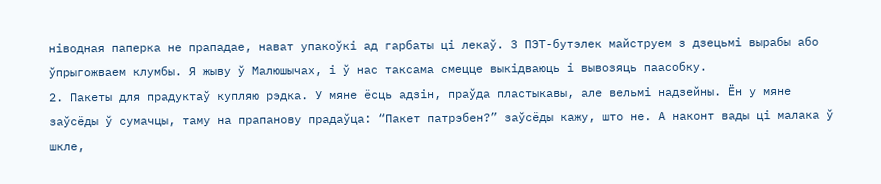ніводная паперка не прападае, нават упакоўкі ад гарбаты ці лекаў. З ПЭТ-бутэлек майструем з дзецьмі вырабы або ўпрыгожваем клумбы. Я жыву ў Малюшычах, і ў нас таксама смецце выкідваюць і вывозяць паасобку.
2. Пакеты для прадуктаў купляю рэдка. У мяне ёсць адзін, праўда пластыкавы, але вельмі надзейны. Ён у мяне заўсёды ў сумачцы, таму на прапанову прадаўца: “Пакет патрэбен?” заўсёды кажу, што не. А наконт вады ці малака ў шкле,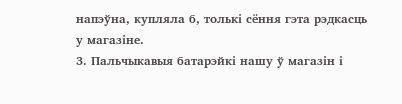напэўна, купляла б, толькі сёння гэта рэдкасць у магазіне.
3. Пальчыкавыя батарэйкі нашу ў магазін і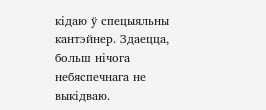кідаю ў спецыяльны кантэйнер. Здаецца, больш нічога небяспечнага не выкідваю.